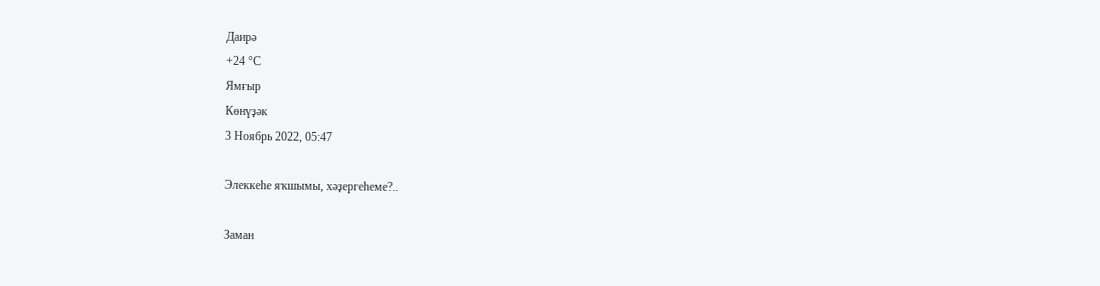Даирә
+24 °С
Ямғыр
Көнүҙәк
3 Ноябрь 2022, 05:47

Элеккеһе яҡшымы, хәҙергеһеме?..

Заман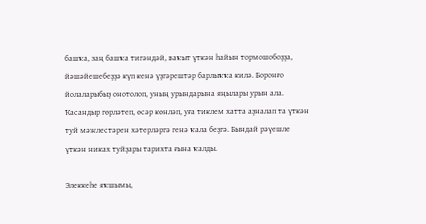башҡа, заң башҡа тигәндәй, ваҡыт үткән һайын тормошобоҙҙа, йәшәйешебеҙҙә күп кенә үҙгәрештәр барлыҡҡа килә. Боронғо йолаларыбыҙ онотолоп, уның урындарына яңылары урын ала. Ҡасандыр гөрләтеп, өсәр көнләп, уға тиклем хатта аҙналап та үткән туй мәжлестәрен хәтерләргә генә ҡала беҙгә. Бындай рәүешле үткән никах туйҙары тарихта ғына ҡалды.

Элеккеһе яҡшымы,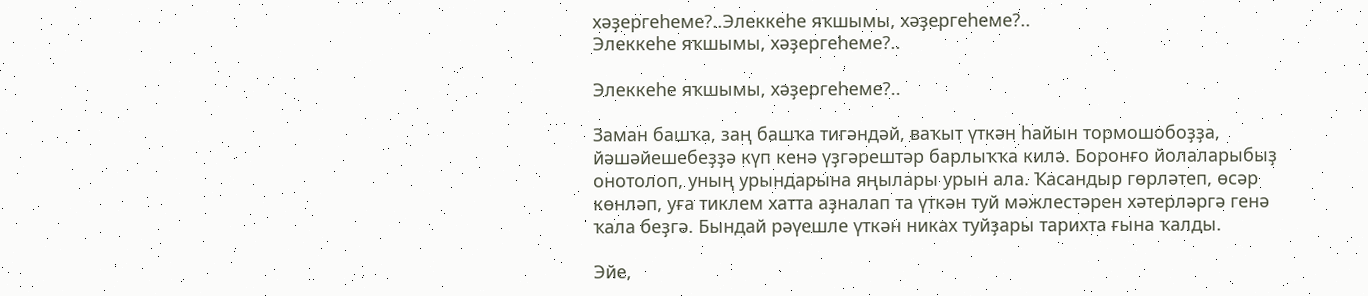хәҙергеһеме?..Элеккеһе яҡшымы, хәҙергеһеме?..
Элеккеһе яҡшымы, хәҙергеһеме?..

Элеккеһе яҡшымы, хәҙергеһеме?..

Заман башҡа, заң башҡа тигәндәй, ваҡыт үткән һайын тормошобоҙҙа, йәшәйешебеҙҙә күп кенә үҙгәрештәр барлыҡҡа килә. Боронғо йолаларыбыҙ онотолоп, уның урындарына яңылары урын ала. Ҡасандыр гөрләтеп, өсәр көнләп, уға тиклем хатта аҙналап та үткән туй мәжлестәрен хәтерләргә генә ҡала беҙгә. Бындай рәүешле үткән никах туйҙары тарихта ғына ҡалды.

Эйе,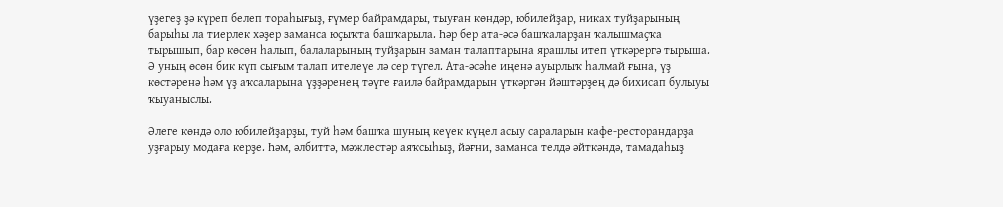үҙегеҙ ҙә күреп белеп тораһығыҙ, ғүмер байрамдары, тыуған көндәр, юбилейҙар, никах туйҙарының барыһы ла тиерлек хәҙер заманса юҫыҡта башҡарыла. Һәр бер ата-әсә башҡаларҙан ҡалышмаҫҡа тырышып, бар көсөн һалып, балаларының туйҙарын заман талаптарына ярашлы итеп үткәрергә тырыша. Ә уның өсөн бик күп сығым талап ителеүе лә сер түгел. Ата-әсәһе иңенә ауырлыҡ һалмай ғына, үҙ көстәренә һәм үҙ аҡсаларына үҙҙәренең тәүге ғаилә байрамдарын үткәргән йәштәрҙең дә бихисап булыуы ҡыуаныслы.

Әлеге көндә оло юбилейҙарҙы, туй һәм башҡа шуның кеүек күңел асыу сараларын кафе-ресторандарҙа уҙғарыу модаға керҙе. Һәм, әлбиттә, мәжлестәр аяҡсыһыҙ, йәғни, заманса телдә әйткәндә, тамадаһыҙ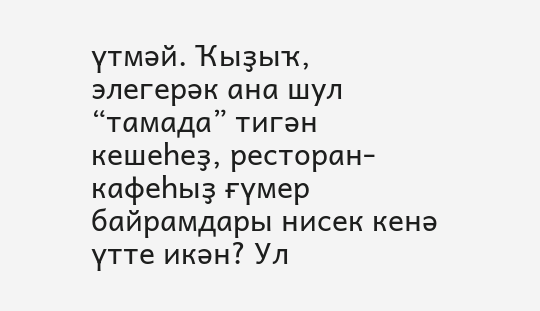үтмәй. Ҡыҙыҡ, элегерәк ана шул “тамада” тигән кешеһеҙ, ресторан-кафеһыҙ ғүмер байрамдары нисек кенә үтте икән? Ул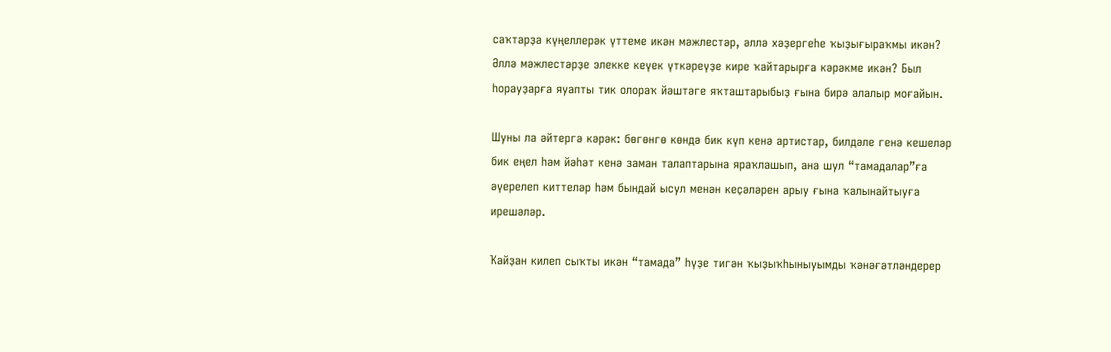саҡтарҙа күңеллерәк үттеме икән мәжлестәр, әллә хәҙергеһе ҡыҙығыраҡмы икән? Әллә мәжлестәрҙе элекке кеүек үткәреүҙе кире ҡайтарырға кәрәкме икән? Был һорауҙарға яуапты тик олораҡ йәштәге яҡташтарыбыҙ ғына бирә алалыр моғайын.

Шуны ла әйтергә кәрәк: бөгөнгө көндә бик күп кенә артистар, билдәле генә кешеләр бик еңел һәм йәһәт кенә заман талаптарына яраҡлашып, ана шул “тамадалар”ға әүерелеп киттеләр һәм бындай ысул менән кеҫәләрен арыу ғына ҡалынайтыуға ирешәләр.

Ҡайҙан килеп сыҡты икән “тамада” һүҙе тигән ҡыҙыҡһыныуымды ҡәнәғәтләндерер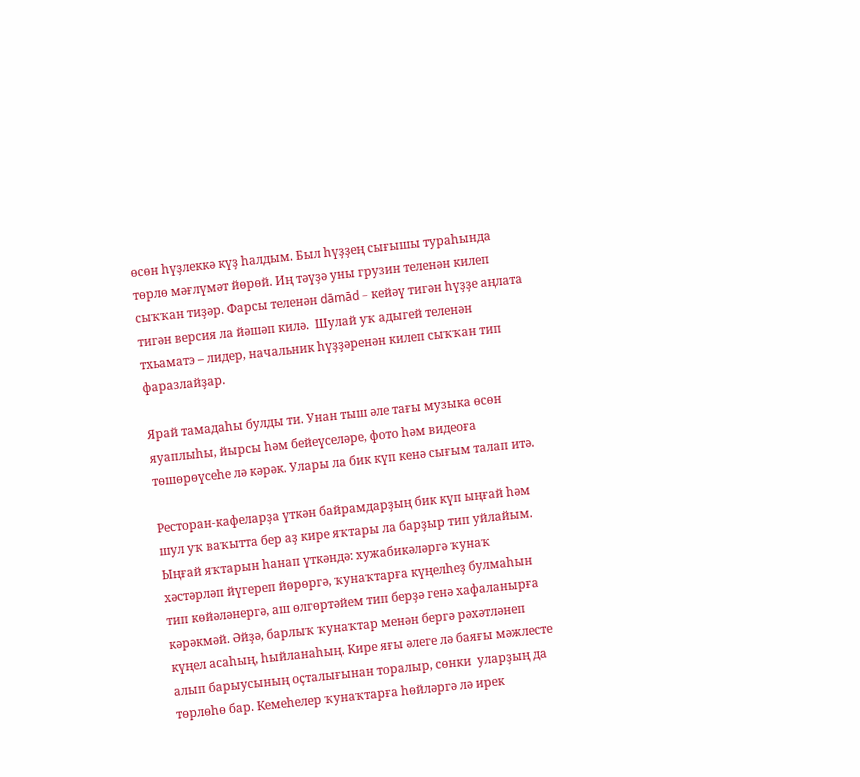өсөн һүҙлеккә күҙ һалдым. Был һүҙҙең сығышы тураһында төрлө мәғлүмәт йөрөй. Иң тәүҙә уны грузин теленән килеп сыҡҡан тиҙәр. Фарсы теленән dāmād – кейәү тигән һүҙҙе аңлата тигән версия ла йәшәп килә.  Шулай уҡ адыгей теленән тхьаматэ – лидер, начальник һүҙҙәренән килеп сыҡҡан тип фаразлайҙар.

Ярай тамадаһы булды ти. Унан тыш әле тағы музыка өсөн яуаплыһы, йырсы һәм бейеүселәре, фото һәм видеоға төшөрөүсеһе лә кәрәк. Улары ла бик күп кенә сығым талап итә.

Ресторан-кафеларҙа үткән байрамдарҙың бик күп ыңғай һәм шул уҡ ваҡытта бер аҙ кире яҡтары ла барҙыр тип уйлайым. Ыңғай яҡтарын һанап үткәндә: хужабикәләргә ҡунаҡ хәстәрләп йүгереп йөрөргә, ҡунаҡтарға күңелһеҙ булмаһын тип көйәләнергә, аш өлгөртәйем тип берҙә генә хафаланырға кәрәкмәй. Әйҙә, барлыҡ ҡунаҡтар менән бергә рәхәтләнеп күңел асаһың, һыйланаһың. Кире яғы әлеге лә баяғы мәжлесте алып барыусының оҫталығынан торалыр, сөнки  уларҙың да төрлөһө бар. Кемеһелер ҡунаҡтарға һөйләргә лә ирек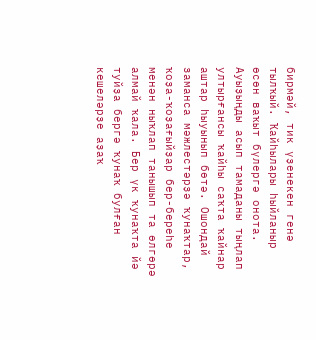бирмәй, тик үҙенекен генә тылҡый. Ҡайһылары һыйланыр өсөн ваҡыт бүлергә онота. Ауыҙыңды асып тамаданы тыңлап ултырғансы ҡайһы саҡта ҡайнар аштар һыуынып бөтә. Ошондай заманса мәжлестәрҙә ҡунаҡтар, ҡоҙа-ҡоҙағыйҙар бер-береһе менән ныҡлап танышып та өлгөрә алмай ҡала. Бер үк ҡунаҡта йә туйҙа бергә ҡунаҡ булған кешеләрҙе аҙаҡ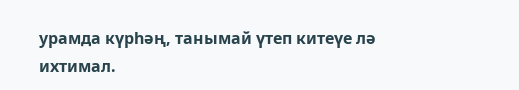урамда күрһәң, танымай үтеп китеүе лә ихтимал.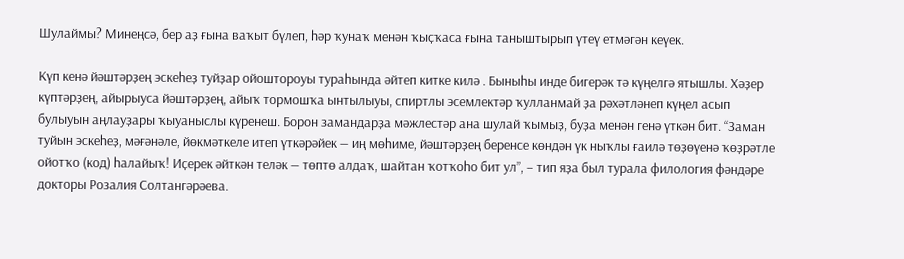Шулаймы? Минеңсә, бер аҙ ғына ваҡыт бүлеп, һәр ҡунаҡ менән ҡыҫҡаса ғына таныштырып үтеү етмәгән кеүек.

Күп кенә йәштәрҙең эскеһеҙ туйҙар ойоштороуы тураһында әйтеп китке килә . Быныһы инде бигерәк тә күңелгә ятышлы. Хәҙер күптәрҙең, айырыуса йәштәрҙең, айыҡ тормошҡа ынтылыуы, спиртлы эсемлектәр ҡулланмай ҙа рәхәтләнеп күңел асып булыуын аңлауҙары ҡыуаныслы күренеш. Борон замандарҙа мәжлестәр ана шулай ҡымыҙ, буҙа менән генә үткән бит. “Заман туйын эскеһеҙ, мәғәнәле, йөкмәткеле итеп үткәрәйек — иң мөһиме, йәштәрҙең беренсе көндән үк ныҡлы ғаилә төҙөүенә ҡөҙрәтле ойотҡо (код) һалайыҡ! Иҫерек әйткән теләк — төптө алдаҡ, шайтан ҡотҡоһо бит ул”, – тип яҙа был турала филология фәндәре докторы Розалия Солтангәрәева.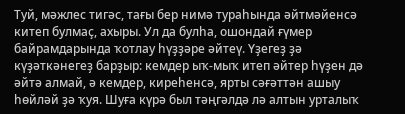Туй, мәжлес тигәс, тағы бер нимә тураһында әйтмәйенсә китеп булмаҫ, ахыры. Ул да булһа, ошондай ғүмер байрамдарында ҡотлау һүҙҙәре әйтеү. Үҙегеҙ ҙә күҙәткәнегеҙ барҙыр: кемдер ыҡ-мыҡ итеп әйтер һүҙен дә әйтә алмай, ә кемдер, киреһенсә, ярты сәғәттән ашыу һөйләй ҙә ҡуя. Шуға күрә был тәңгәлдә лә алтын урталыҡ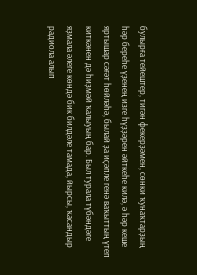булырға тейештер, тигән фекерҙәмен, сөнки ҡунаҡтарҙың һәр береһе үҙенең изге һүҙҙәрен әйткеһе килә, ә һәр кеше яртышар сәғәт һөйләһә, былай ҙа иҫәпле генә ваҡыттың үтеп киткәнен дә һиҙмәй ҡалыуың бар. Был турала түбәндәге яҙмала әлеге көндә бик билдәле тамада, йырсы, ҡасандыр радиола алып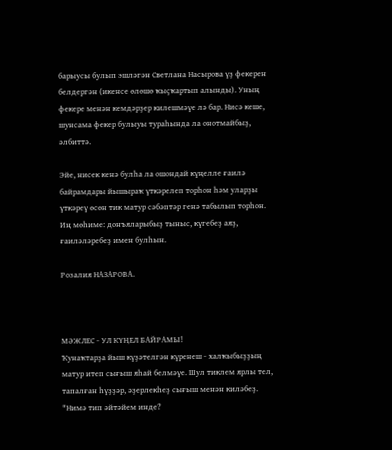барыусы булып эшләгән Светлана Насырова үҙ фекерен белдергән (икенсе өлөшө ҡыҫҡартып алынды). Уның фекере менән кемдәрҙер килешмәүе лә бар. Нисә кеше, шунсама фекер булыуы тураһында ла онотмайбыҙ, әлбиттә.

Эйе, нисек кенә булһа ла ошондай күңелле ғаилә байрамдары йышыраҡ үткәрелеп торһон һәм уларҙы үткәреү өсөн тик матур сәбәптәр генә табылып торһон. Иң мөһиме: донъяларыбыҙ тыныс, күгебеҙ аяҙ, ғаиләләребеҙ имен булһын.

Розалия НАЗАРОВА.



МӘЖЛЕС - УЛ КҮҢЕЛ БАЙРАМЫ!
Ҡунаҡтарҙа йыш күҙәтелгән күренеш - халҡыбыҙҙың матур итеп сығыш яһай белмәүе. Шул тиклем ярлы тел, тапалған һүҙҙәр, әҙерлекһеҙ сығыш менән киләбеҙ. "Нимә тип әйтәйем инде?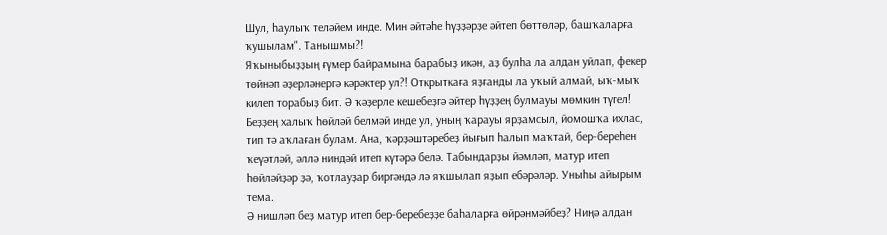Шул, һаулыҡ теләйем инде. Мин әйтәһе һүҙҙәрҙе әйтеп бөттөләр, башҡаларға ҡушылам". Танышмы?!
Яҡыныбыҙҙың ғүмер байрамына барабыҙ икән, аҙ булһа ла алдан уйлап, фекер төйнәп әҙерләнергә кәрәктер ул?! Открыткаға яҙғанды ла уҡый алмай, ыҡ-мыҡ килеп торабыҙ бит. Ә ҡәҙерле кешебеҙгә әйтер һүҙҙең булмауы мөмкин түгел!
Беҙҙең халыҡ һөйләй белмәй инде ул, уның ҡарауы ярҙамсыл, йомошҡа ихлас, тип тә аҡлаған булам. Ана, ҡәрҙәштәребеҙ йығып һалып маҡтай, бер-береһен ҡеүәтләй, әллә ниндәй итеп күтәрә белә. Табындарҙы йәмләп, матур итеп һөйләйҙәр ҙә, ҡотлауҙар биргәндә лә яҡшылап яҙып ебәрәләр. Уныһы айырым тема.
Ә нишләп беҙ матур итеп бер-беребеҙҙе баһаларға өйрәнмәйбеҙ? Ниңә алдан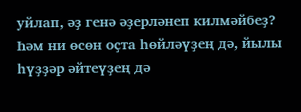уйлап, әҙ генә әҙерләнеп килмәйбеҙ? Һәм ни өсөн оҫта һөйләүҙең дә, йылы һүҙҙәр әйтеүҙең дә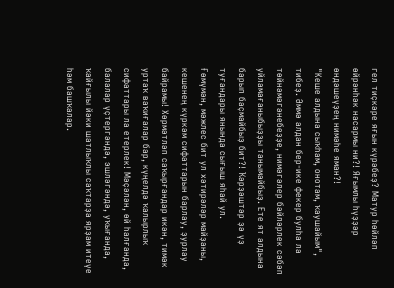гел тиҫкәре яғын күрәбеҙ? Матур һөйләп өйрәнһәк насармы ни?! Яғымлы һүҙҙәр өндәшеүҙең нимәһе яман?!
"Кеше алдына сыҡһам, онотам, ҡаушайым", тибеҙ. Әммә алдан бер-ике фекер булһа ла төйнәмәгәнебеҙҙе, нимәгәлер бәйләрлек сәбәп уйламағаныбыҙҙы танымайбыҙ. Ете ят алдына барып баҫмайбыҙ бит?! Ҡәрҙәштәр ҙә үҙ туғандары янында сығыш яһай ул.
Ғөмүмән, мәжлес бит ул хәтирәләр майҙаны, кешенең күркәм сифаттарын барлау, ҙурлау байрамы! Хөрмәтләп саҡырғандар икән, тимәк уртаҡ ваҡиғалар бар, күңелдә ҡалырлыҡ сифаттары ла етерлек! Мәҫәлән, өй һалғанда, балалар үҫтергәндә, эшләгәндә, уҡығанда, ҡайғылы йәки шатлыҡлы саҡтарҙа ярҙам итеүе һәм башҡалар.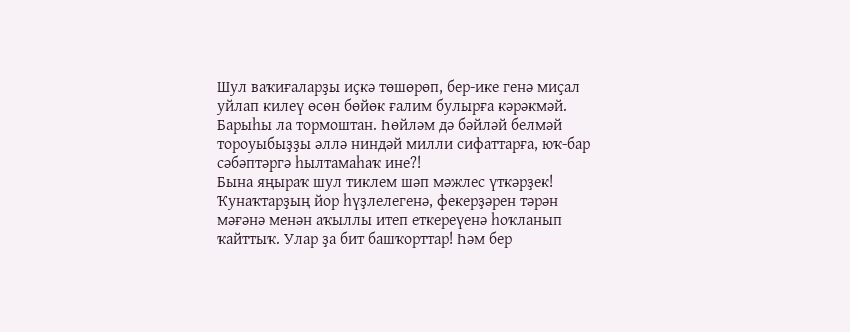Шул ваҡиғаларҙы иҫкә төшөрөп, бер-ике генә миҫал уйлап килеү өсөн бөйөк ғалим булырға кәрәкмәй. Барыһы ла тормоштан. Һөйләм дә бәйләй белмәй тороуыбыҙҙы әллә ниндәй милли сифаттарға, юҡ-бар сәбәптәргә һылтамаһаҡ ине?!
Бына яңыраҡ шул тиклем шәп мәжлес үткәрҙек! Ҡунаҡтарҙың йор һүҙлелегенә, фекерҙәрен тәрән мәғәнә менән аҡыллы итеп еткереүенә һоҡланып ҡайттыҡ. Улар ҙа бит башҡорттар! Һәм бер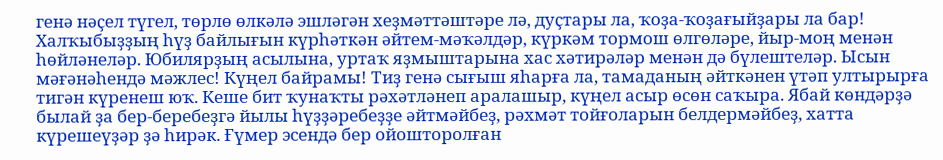генә нәҫел түгел, төрлө өлкәлә эшләгән хеҙмәттәштәре лә, дуҫтары ла, ҡоҙа-ҡоҙағыйҙары ла бар! Халҡыбыҙҙың һүҙ байлығын күрһәткән әйтем-мәҡәлдәр, күркәм тормош өлгөләре, йыр-моң менән һөйләнеләр. Юбилярҙың асылына, уртаҡ яҙмыштарына хас хәтирәләр менән дә бүлештеләр. Ысын мәғәнәһендә мәжлес! Күңел байрамы! Тиҙ генә сығыш яһарға ла, тамаданың әйткәнен үтәп ултырырға тигән күренеш юҡ. Кеше бит ҡунаҡты рәхәтләнеп аралашыр, күңел асыр өсөн саҡыра. Ябай көндәрҙә былай ҙа бер-беребеҙгә йылы һүҙҙәребеҙҙе әйтмәйбеҙ, рәхмәт тойғоларын белдермәйбеҙ, хатта күрешеүҙәр ҙә һирәк. Ғүмер эсендә бер ойошторолған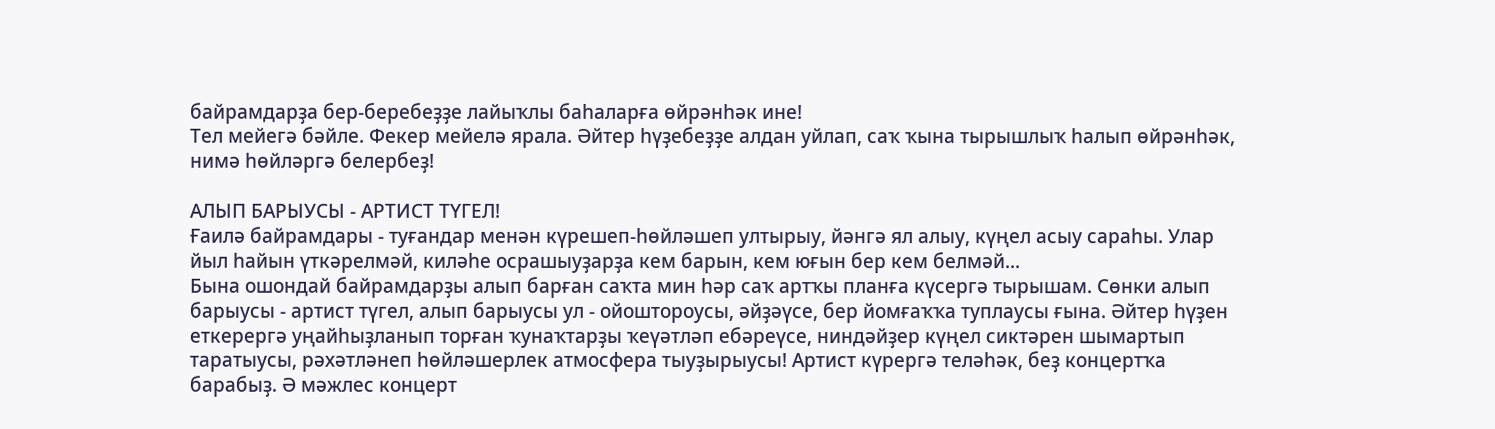байрамдарҙа бер-беребеҙҙе лайыҡлы баһаларға өйрәнһәк ине!
Тел мейегә бәйле. Фекер мейелә ярала. Әйтер һүҙебеҙҙе алдан уйлап, саҡ ҡына тырышлыҡ һалып өйрәнһәк, нимә һөйләргә белербеҙ!

АЛЫП БАРЫУСЫ - АРТИСТ ТҮГЕЛ!
Ғаилә байрамдары - туғандар менән күрешеп-һөйләшеп ултырыу, йәнгә ял алыу, күңел асыу сараһы. Улар йыл һайын үткәрелмәй, киләһе осрашыуҙарҙа кем барын, кем юғын бер кем белмәй...
Бына ошондай байрамдарҙы алып барған саҡта мин һәр саҡ артҡы планға күсергә тырышам. Сөнки алып барыусы - артист түгел, алып барыусы ул - ойоштороусы, әйҙәүсе, бер йомғаҡҡа туплаусы ғына. Әйтер һүҙен еткерергә уңайһыҙланып торған ҡунаҡтарҙы ҡеүәтләп ебәреүсе, ниндәйҙер күңел сиктәрен шымартып таратыусы, рәхәтләнеп һөйләшерлек атмосфера тыуҙырыусы! Артист күрергә теләһәк, беҙ концертҡа барабыҙ. Ә мәжлес концерт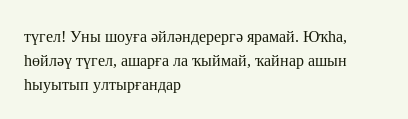түгел! Уны шоуға әйләндерергә ярамай. Юҡһа, һөйләү түгел, ашарға ла ҡыймай, ҡайнар ашын һыуытып ултырғандар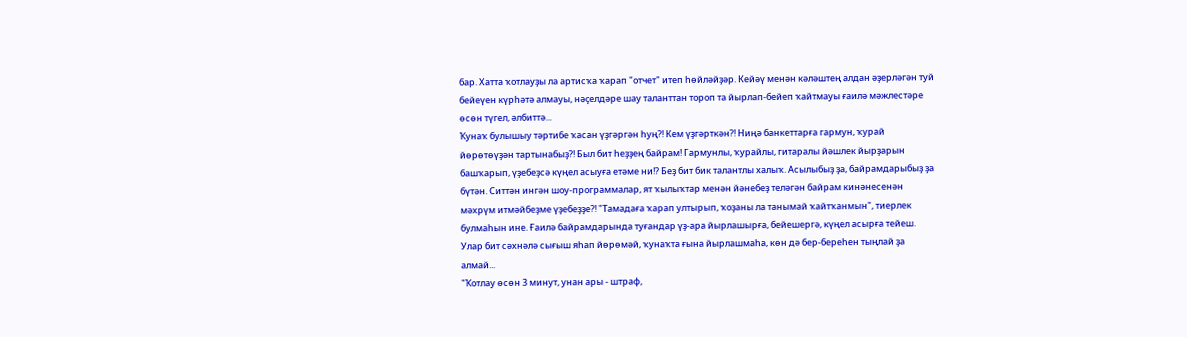бар. Хатта ҡотлауҙы ла артисҡа ҡарап "отчет" итеп һөйләйҙәр. Кейәү менән кәләштең алдан әҙерләгән туй бейеүен күрһәтә алмауы, нәҫелдәре шау таланттан тороп та йырлап-бейеп ҡайтмауы ғаилә мәжлестәре өсөн түгел, әлбиттә...
Ҡунаҡ булышыу тәртибе ҡасан үҙгәргән һуң?! Кем үҙгәрткән?! Ниңә банкеттарға гармун, ҡурай йөрөтөүҙән тартынабыҙ?! Был бит һеҙҙең байрам! Гармунлы, ҡурайлы, гитаралы йәшлек йырҙарын башҡарып, үҙебеҙсә күңел асыуға етәме ни!? Беҙ бит бик талантлы халыҡ. Асылыбыҙ ҙа, байрамдарыбыҙ ҙа бүтән. Ситтән ингән шоу-программалар, ят ҡылыҡтар менән йәнебеҙ теләгән байрам кинәнесенән мәхрүм итмәйбеҙме үҙебеҙҙе?! "Тамадаға ҡарап ултырып, ҡоҙаны ла танымай ҡайтҡанмын", тиерлек булмаһын ине. Ғаилә байрамдарында туғандар үҙ-ара йырлашырға, бейешергә, күңел асырға тейеш. Улар бит сәхнәлә сығыш яһап йөрөмәй, ҡунаҡта ғына йырлашмаһа, көн дә бер-береһен тыңлай ҙа алмай...
"Ҡотлау өсөн 3 минут, унан ары - штраф,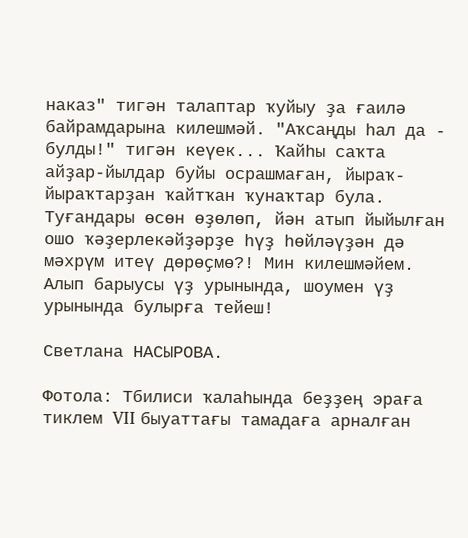наказ" тигән талаптар ҡуйыу ҙа ғаилә байрамдарына килешмәй. "Аҡсаңды һал да - булды!" тигән кеүек... Ҡайһы саҡта айҙар-йылдар буйы осрашмаған, йыраҡ-йыраҡтарҙан ҡайтҡан ҡунаҡтар була. Туғандары өсөн өҙөлөп, йән атып йыйылған ошо ҡәҙерлекәйҙәрҙе һүҙ һөйләүҙән дә мәхрүм итеү дөрөҫмө?! Мин килешмәйем. Алып барыусы үҙ урынында, шоумен үҙ урынында булырға тейеш!

Светлана НАСЫРОВА.

Фотола: Тбилиси ҡалаһында беҙҙең эраға тиклем VII быуаттағы тамадаға арналған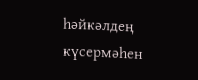һәйкәлдең күсермәһен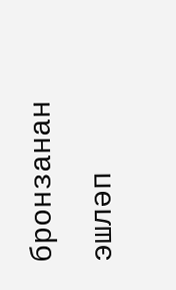бронзанан эшләп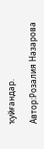ҡуйғандар.

Автор:Розалия Назарова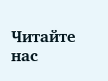Читайте нас